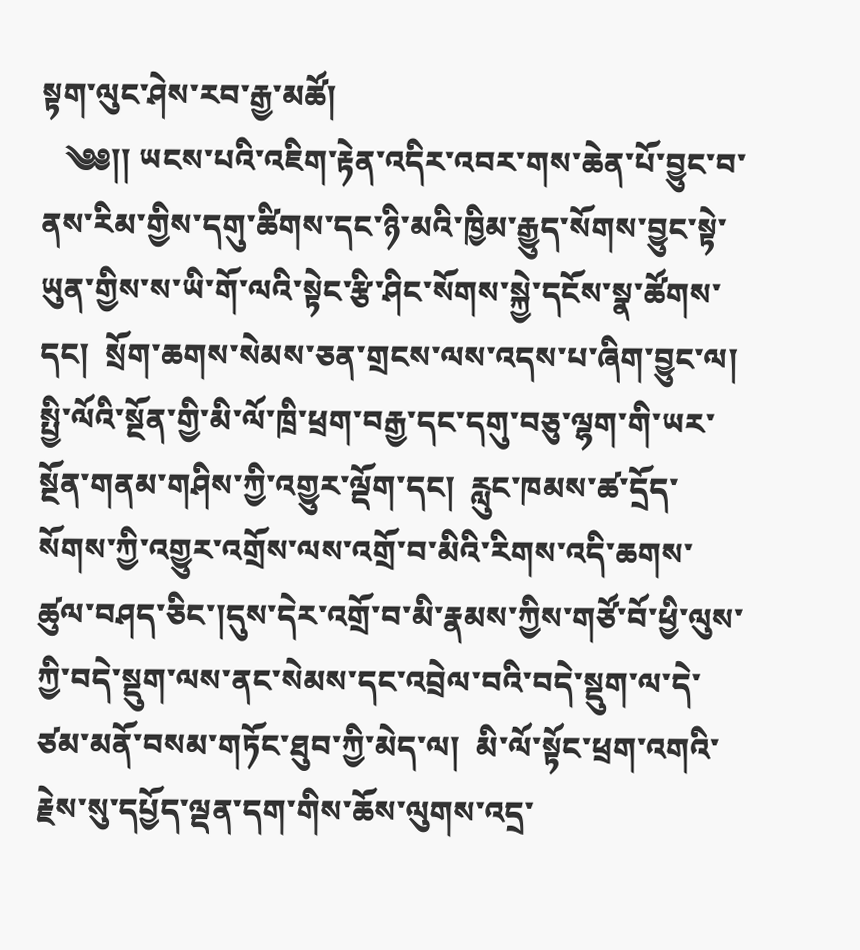སྟག་ལུང་ཤེས་རབ་རྒྱ་མཚོ།
   ༄༅།། ཡངས་པའི་འཇིག་རྟེན་འདིར་འབར་གས་ཆེན་པོ་བྱུང་བ་ནས་རིམ་གྱིས་དགུ་ཚིགས་དང་ཉི་མའི་ཁྱིམ་རྒྱུད་སོགས་བྱུང་སྟེ་ཡུན་གྱིས་ས་ཡི་གོ་ལའི་སྟེང་རྩི་ཤིང་སོགས་སྐྱེ་དངོས་སྣ་ཚོགས་དང།  སྲོག་ཆགས་སེམས་ཅན་གྲངས་ལས་འདས་པ་ཞིག་བྱུང་ལ།  སྤྱི་ལོའི་སྔོན་གྱི་མི་ལོ་ཁྲི་ཕྲག་བརྒྱ་དང་དགུ་བཅུ་ལྷག་གི་ཡར་སྔོན་གནམ་གཤིས་ཀྱི་འགྱུར་ལྡོག་དང།  རླུང་ཁམས་ཚ་དྲོད་སོགས་ཀྱི་འགྱུར་འགྲོས་ལས་འགྲོ་བ་མིའི་རིགས་འདི་ཆགས་ཚུལ་བཤད་ཅིང་།དུས་དེར་འགྲོ་བ་མི་རྣམས་ཀྱིས་གཙོ་བོ་ཕྱི་ལུས་ཀྱི་བདེ་སྡུག་ལས་ནང་སེམས་དང་འབྲེལ་བའི་བདེ་སྡུག་ལ་དེ་ཙམ་མནོ་བསམ་གཏོང་ཐུབ་ཀྱི་མེད་ལ།  མི་ལོ་སྟོང་ཕྲག་འགའི་རྗེས་སུ་དཔྱོད་ལྡན་དག་གིས་ཆོས་ལུགས་འདྲ་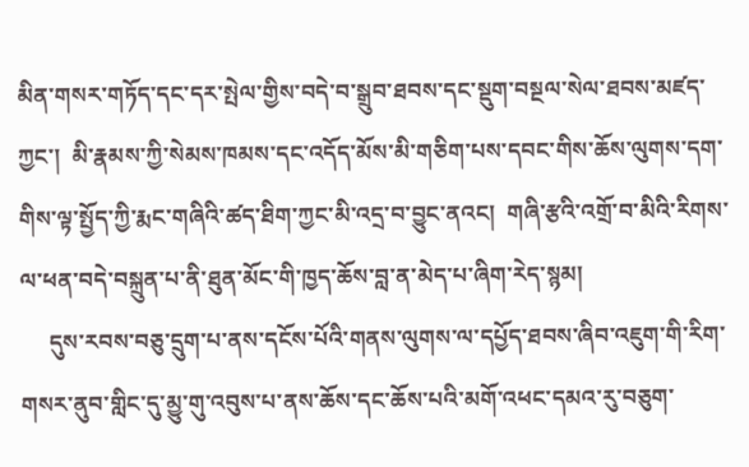མིན་གསར་གཏོད་དང་དར་སྤེལ་གྱིས་བདེ་བ་སྒྲུབ་ཐབས་དང་སྡུག་བསྔལ་སེལ་ཐབས་མཛད་ཀྱང་།  མི་རྣམས་ཀྱི་སེམས་ཁམས་དང་འདོད་མོས་མི་གཅིག་པས་དབང་གིས་ཆོས་ལུགས་དག་གིས་ལྟ་སྤྱོད་ཀྱི་རྨང་གཞིའི་ཚད་ཐིག་ཀྱང་མི་འདྲ་བ་བྱུང་ནའང།  གཞི་རྩའི་འགྲོ་བ་མིའི་རིགས་ལ་ཕན་བདེ་བསྐྲུན་པ་ནི་ཐུན་མོང་གི་ཁྱད་ཆོས་བླ་ན་མེད་པ་ཞིག་རེད་སྙམ།
     དུས་རབས་བཅུ་དྲུག་པ་ནས་དངོས་པོའི་གནས་ལུགས་ལ་དཔྱོད་ཐབས་ཞིབ་འཇུག་གི་རིག་གསར་ནུབ་གླིང་དུ་མྱུ་གུ་འབུས་པ་ནས་ཆོས་དང་ཆོས་པའི་མགོ་འཕང་དམའ་རུ་བཅུག་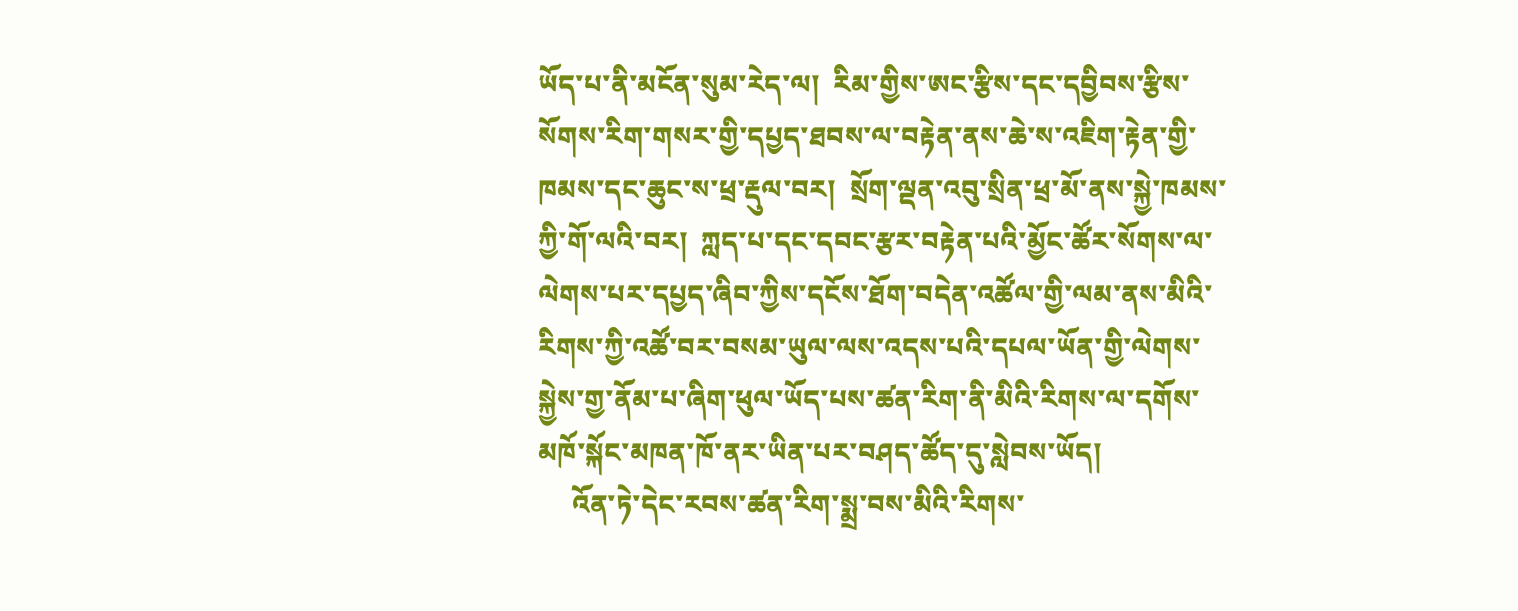ཡོད་པ་ནི་མངོན་སུམ་རེད་ལ།  རིམ་གྱིས་ཨང་རྩིས་དང་དབྱིབས་རྩིས་སོགས་རིག་གསར་གྱི་དཔྱད་ཐབས་ལ་བརྟེན་ནས་ཆེ་ས་འཇིག་རྟེན་གྱི་ཁམས་དང་ཆུང་ས་ཕྲ་རྡུལ་བར།  སྲོག་ལྡན་འབུ་སྲིན་ཕྲ་མོ་ནས་སྐྱེ་ཁམས་ཀྱི་གོ་ལའི་བར།  ཀླད་པ་དང་དབང་རྩར་བརྟེན་པའི་མྱོང་ཚོར་སོགས་ལ་ལེགས་པར་དཔྱད་ཞིབ་ཀྱིས་དངོས་ཐོག་བདེན་འཚོལ་གྱི་ལམ་ནས་མིའི་རིགས་ཀྱི་འཚོ་བར་བསམ་ཡུལ་ལས་འདས་པའི་དཔལ་ཡོན་གྱི་ལེགས་སྐྱེས་གྱ་ནོམ་པ་ཞིག་ཕུལ་ཡོད་པས་ཚན་རིག་ནི་མིའི་རིགས་ལ་དགོས་མཁོ་སྐོང་མཁན་ཁོ་ནར་ཡིན་པར་བཤད་ཚོད་དུ་སླེབས་ཡོད།
     འོན་ཏེ་དེང་རབས་ཚན་རིག་སྨྲ་བས་མིའི་རིགས་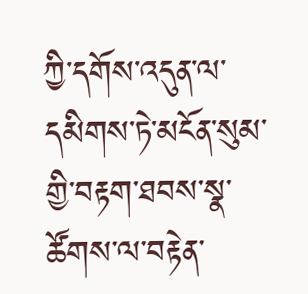ཀྱི་དགོས་འདུན་ལ་དམིགས་ཏེ་མངོན་སུམ་གྱི་བརྟག་ཐབས་སྣ་ཚོགས་ལ་བརྟེན་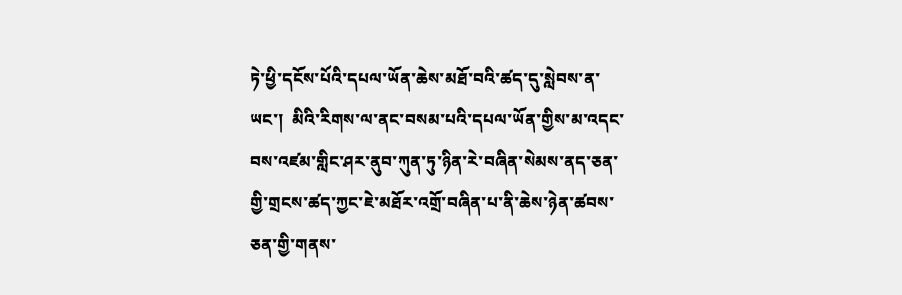ཏེ་ཕྱི་དངོས་པོའི་དཔལ་ཡོན་ཆེས་མཐོ་བའི་ཚད་དུ་སླེབས་ན་ཡང་།  མིའི་རིགས་ལ་ནང་བསམ་པའི་དཔལ་ཡོན་གྱིས་མ་འདང་བས་འཛམ་གླིང་ཤར་ནུབ་ཀུན་ཏུ་ཉིན་རེ་བཞིན་སེམས་ནད་ཅན་གྱི་གྲངས་ཚད་ཀྱང་ཇེ་མཐོར་འགྲོ་བཞིན་པ་ནི་ཆེས་ཉེན་ཚབས་ཅན་གྱི་གནས་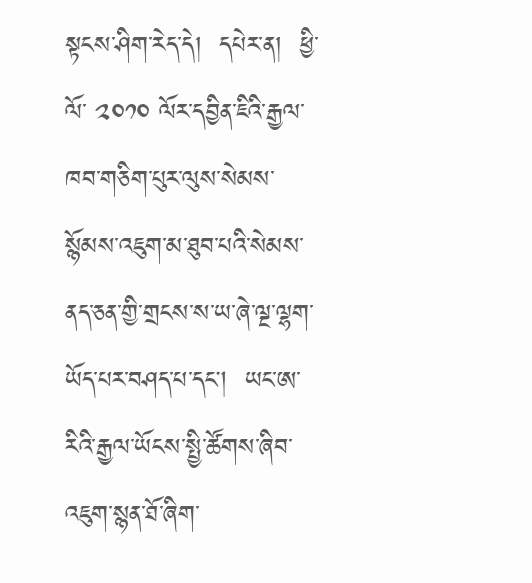སྟངས་ཤིག་རེད་དེ།  དཔེར་ན།  ཕྱི་ལོ་ ༢༠༡༠ ལོར་དབྱིན་ཇིའི་རྒྱལ་ཁབ་གཅིག་པུར་ལུས་སེམས་སྙོམས་འཇུག་མ་ཐུབ་པའི་སེམས་ནད་ཅན་གྱི་གྲངས་ས་ཡ་ཞེ་ལྔ་ལྷག་ཡོད་པར་བཤད་པ་དང།  ཡང་ཨ་རིའི་རྒྱལ་ཡོངས་སྤྱི་ཚོགས་ཞིབ་འཇུག་སྙན་ཐོ་ཞིག་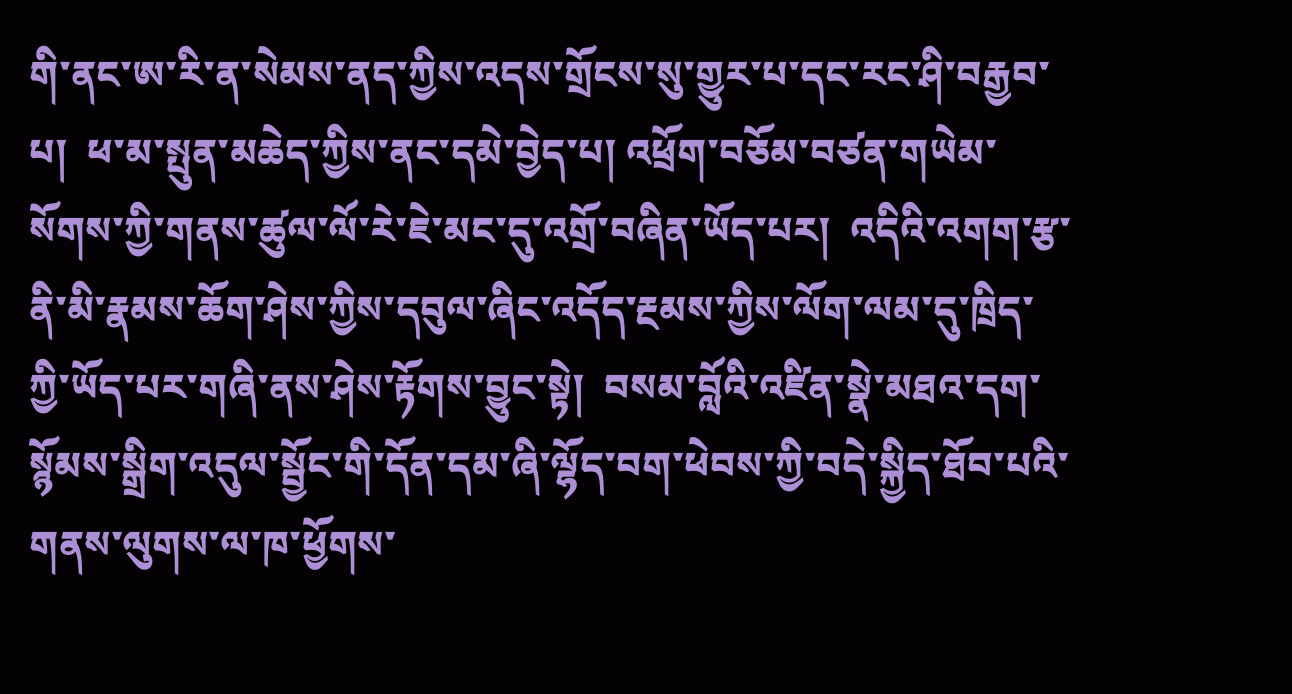གི་ནང་ཨ་རི་ན་སེམས་ནད་ཀྱིས་འདས་གྲོངས་སུ་གྱུར་པ་དང་རང་ཤི་བརྒྱབ་པ།  ཕ་མ་སྤུན་མཆེད་ཀྱིས་ནང་དམེ་བྱེད་པ། འཕྲོག་བཅོམ་བཙན་གཡེམ་སོགས་ཀྱི་གནས་ཚུལ་ལོ་རེ་ཇེ་མང་དུ་འགྲོ་བཞིན་ཡོད་པར།  འདིའི་འགག་རྩ་ནི་མི་རྣམས་ཆོག་ཤེས་ཀྱིས་དབུལ་ཞིང་འདོད་རྔམས་ཀྱིས་ལོག་ལམ་དུ་ཁྲིད་ཀྱི་ཡོད་པར་གཞི་ནས་ཤེས་རྟོགས་བྱུང་སྟེ།  བསམ་བློའི་འཛིན་སྣེ་མཐའ་དག་སྙོམས་སྒྲིག་འདུལ་སྦྱོང་གི་དོན་དམ་ཞི་ལྷོད་བག་ཕེབས་ཀྱི་བདེ་སྐྱིད་ཐོབ་པའི་གནས་ལུགས་ལ་ཁ་ཕྱོགས་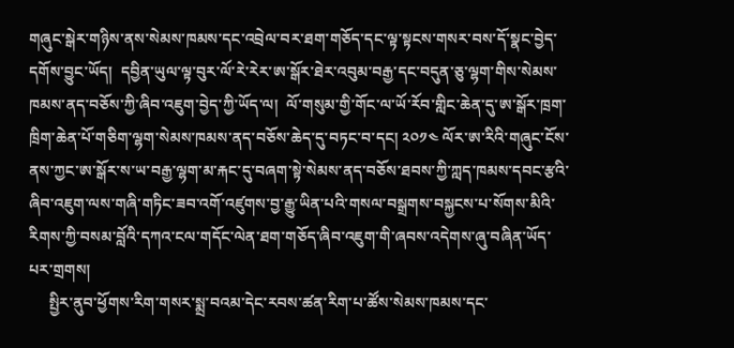གཞུང་སྒེར་གཉིས་ནས་སེམས་ཁམས་དང་འབྲེལ་བར་ཐག་གཅོད་དང་ལྟ་སྟངས་གསར་བས་དོ་སྣང་བྱེད་དགོས་བྱུང་ཡོད།  དབྱིན་ཡུལ་ལྟ་བུར་ལོ་རེ་རེར་ཨ་སྒོར་ཐེར་འབུམ་བརྒྱ་དང་བདུན་ཅུ་ལྷག་གིས་སེམས་ཁམས་ནད་བཅོས་ཀྱི་ཞིབ་འཇུག་བྱེད་ཀྱི་ཡོད་ལ།  ལོ་གསུམ་གྱི་གོང་ལ་ཡོ་རོབ་གླིང་ཆེན་དུ་ཨ་སྒོར་ཁྲག་ཁྲིག་ཆེན་པོ་གཅིག་ལྷག་སེམས་ཁམས་ནད་བཅོས་ཆེད་དུ་བཏང་བ་དང། ༢༠༡༤ ལོར་ཨ་རིའི་གཞུང་ངོས་ནས་ཀྱང་ཨ་སྒོར་ས་ཡ་བརྒྱ་ལྷག་མ་རྐང་དུ་བཞག་སྟེ་སེམས་ནད་བཅོས་ཐབས་ཀྱི་ཀླད་ཁམས་དབང་རྩའི་ཞིབ་འཇུག་ལས་གཞི་གཏིང་ཟབ་འགོ་འཛུགས་བྱ་རྒྱུ་ཡིན་པའི་གསལ་བསྒྲགས་བསྐྱངས་པ་སོགས་མིའི་རིགས་ཀྱི་བསམ་བློའི་དཀའ་ངལ་གདོང་ལེན་ཐག་གཅོད་ཞིབ་འཇུག་གི་ཞབས་འདེགས་ཞུ་བཞིན་ཡོད་པར་གྲགས།
     སྤྱིར་ནུབ་ཕྱོགས་རིག་གསར་སྨྲ་བའམ་དེང་རབས་ཚན་རིག་པ་ཚོས་སེམས་ཁམས་དང་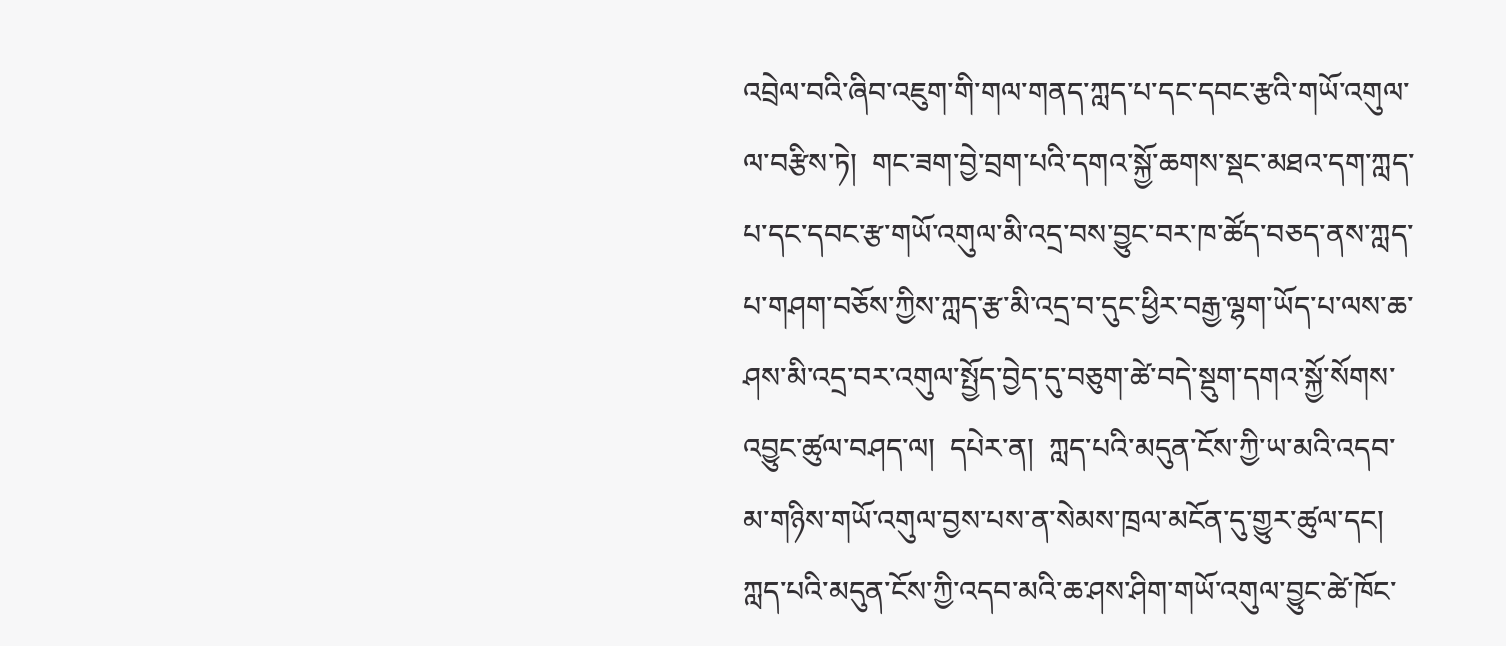འབྲེལ་བའི་ཞིབ་འཇུག་གི་གལ་གནད་ཀླད་པ་དང་དབང་རྩའི་གཡོ་འགུལ་ལ་བརྩིས་ཏེ།  གང་ཟག་བྱེ་བྲག་པའི་དགའ་སྐྱོ་ཆགས་སྡང་མཐའ་དག་ཀླད་པ་དང་དབང་རྩ་གཡོ་འགུལ་མི་འདྲ་བས་བྱུང་བར་ཁ་ཚོད་བཅད་ནས་ཀླད་པ་གཤག་བཅོས་ཀྱིས་ཀླད་རྩ་མི་འདྲ་བ་དུང་ཕྱིར་བརྒྱ་ལྷག་ཡོད་པ་ལས་ཆ་ཤས་མི་འདྲ་བར་འགུལ་སྤྱོད་བྱེད་དུ་བཅུག་ཚེ་བདེ་སྡུག་དགའ་སྐྱོ་སོགས་འབྱུང་ཚུལ་བཤད་ལ།  དཔེར་ན།  ཀླད་པའི་མདུན་ངོས་ཀྱི་ཡ་མའི་འདབ་མ་གཉིས་གཡོ་འགུལ་བྱས་པས་ན་སེམས་ཁྲལ་མངོན་དུ་གྱུར་ཚུལ་དང།  ཀླད་པའི་མདུན་ངོས་ཀྱི་འདབ་མའི་ཆ་ཤས་ཤིག་གཡོ་འགུལ་བྱུང་ཚེ་ཁོང་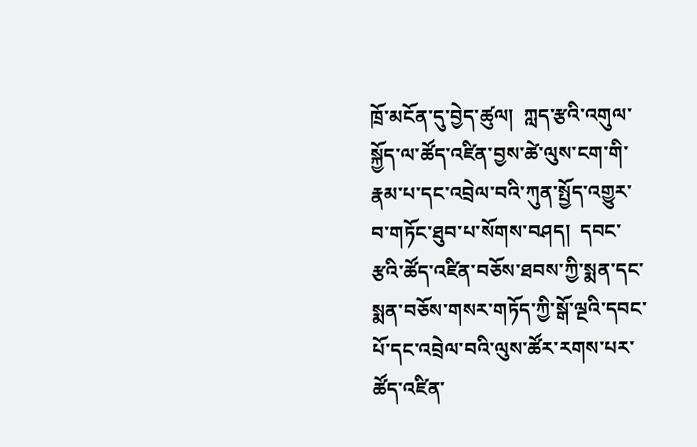ཁྲོ་མངོན་དུ་བྱེད་ཚུལ།  ཀླད་རྩའི་འགུལ་སྐྱོད་ལ་ཚོད་འཛིན་བྱས་ཚེ་ལུས་ངག་གི་རྣམ་པ་དང་འབྲེལ་བའི་ཀུན་སྤྱོད་འགྱུར་བ་གཏོང་ཐུབ་པ་སོགས་བཤད།  དབང་རྩའི་ཚོད་འཛིན་བཅོས་ཐབས་ཀྱི་སྨན་དང་སྨན་བཅོས་གསར་གཏོད་ཀྱི་སྒོ་ལྔའི་དབང་པོ་དང་འབྲེལ་བའི་ལུས་ཚོར་རགས་པར་ཚོད་འཛིན་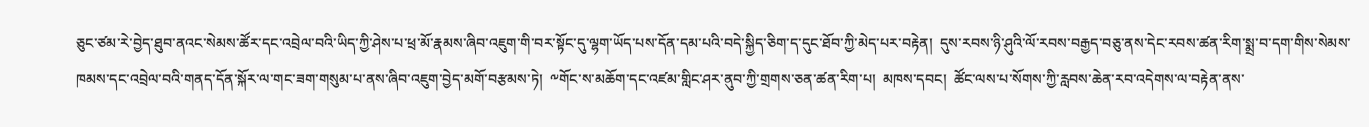ཅུང་ཙམ་རེ་བྱེད་ཐུབ་ནའང་སེམས་ཚོར་དང་འབྲེལ་བའི་ཡིད་ཀྱི་ཤེས་པ་ཕྲ་མོ་རྣམས་ཞིབ་འཇུག་གི་བར་སྟོང་དུ་ལྷག་ཡོད་པས་དོན་དམ་པའི་བདེ་སྐྱིད་ཅིག་ད་དུང་ཐོབ་ཀྱི་མེད་པར་བརྟེན།  དུས་རབས་ཉི་ཤུའི་ལོ་རབས་བརྒྱད་བཅུ་ནས་དེང་རབས་ཚན་རིག་སྨྲ་བ་དག་གིས་སེམས་ཁམས་དང་འབྲེལ་བའི་གནད་དོན་སྐོར་ལ་གང་ཟག་གསུམ་པ་ནས་ཞིབ་འཇུག་བྱེད་མགོ་བརྩམས་ཏེ།  ༸གོང་ས་མཆོག་དང་འཛམ་གླིང་ཤར་ནུབ་ཀྱི་གྲགས་ཅན་ཚན་རིག་པ།  མཁས་དབང།  ཚོང་ལས་པ་སོགས་ཀྱི་རླབས་ཆེན་རབ་འདེགས་ལ་བརྟེན་ནས་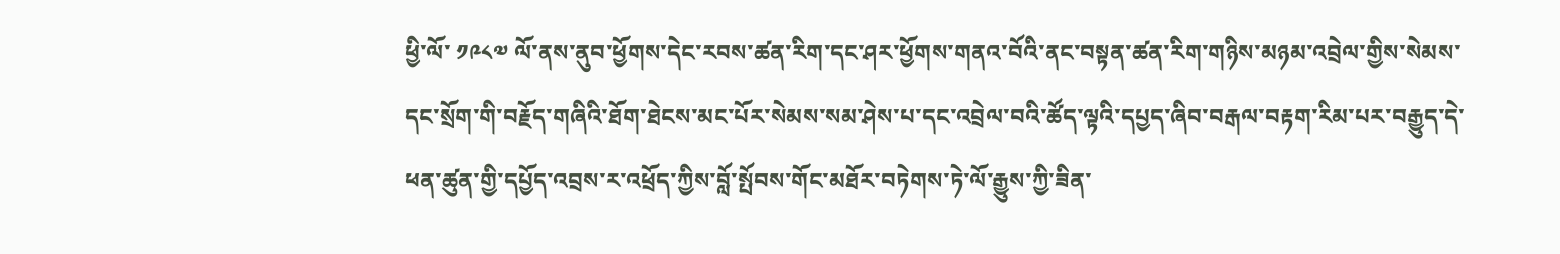ཕྱི་ལོ་ ༡༩༨༧ ལོ་ནས་ནུབ་ཕྱོགས་དེང་རབས་ཚན་རིག་དང་ཤར་ཕྱོགས་གནའ་བོའི་ནང་བསྟན་ཚན་རིག་གཉིས་མཉམ་འབྲེལ་གྱིས་སེམས་དང་སྲོག་གི་བརྗོད་གཞིའི་ཐོག་ཐེངས་མང་པོར་སེམས་སམ་ཤེས་པ་དང་འབྲེལ་བའི་ཚོད་ལྟའི་དཔྱད་ཞིབ་བརྒལ་བརྟག་རིམ་པར་བརྒྱུད་དེ་ཕན་ཚུན་གྱི་དཔྱོད་འབྲས་ར་འཕྲོད་ཀྱིས་བློ་སྤོབས་གོང་མཐོར་བཏེགས་ཏེ་ལོ་རྒྱུས་ཀྱི་ཟིན་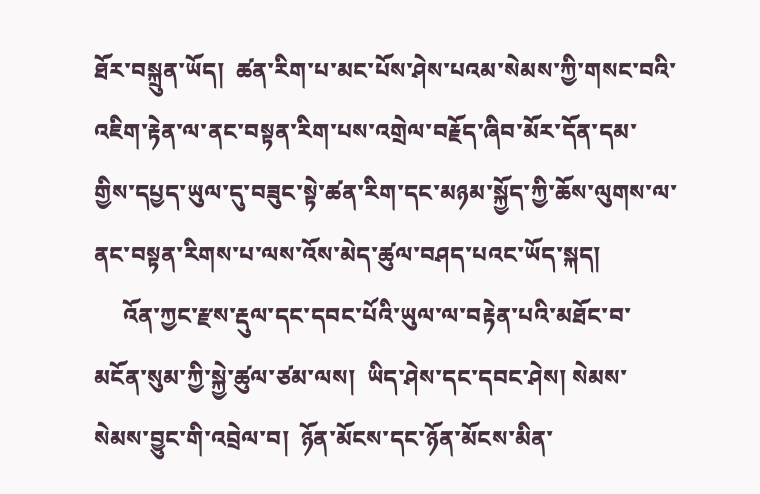ཐོར་བསྐྲུན་ཡོད།  ཚན་རིག་པ་མང་པོས་ཤེས་པའམ་སེམས་ཀྱི་གསང་བའི་འཇིག་རྟེན་ལ་ནང་བསྟན་རིག་པས་འགྲེལ་བརྗོད་ཞིབ་མོར་དོན་དམ་གྱིས་དཔྱད་ཡུལ་དུ་བཟུང་སྟེ་ཚན་རིག་དང་མཉམ་སྐྱོད་ཀྱི་ཆོས་ལུགས་ལ་ནང་བསྟན་རིགས་པ་ལས་འོས་མེད་ཚུལ་བཤད་པའང་ཡོད་སྐད།
     འོན་ཀྱང་རྫས་རྡུལ་དང་དབང་པོའི་ཡུལ་ལ་བརྟེན་པའི་མཐོང་བ་མངོན་སུམ་ཀྱི་སྐྱེ་ཚུལ་ཙམ་ལས།  ཡིད་ཤེས་དང་དབང་ཤེས། སེམས་སེམས་བྱུང་གི་འབྲེལ་བ།  ཉོན་མོངས་དང་ཉོན་མོངས་མིན་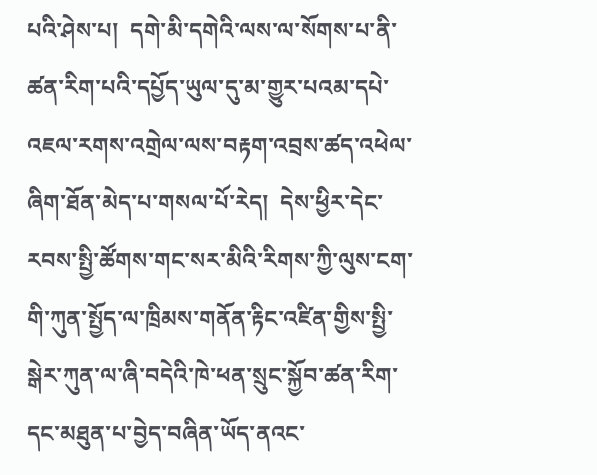པའི་ཤེས་པ།  དགེ་མི་དགེའི་ལས་ལ་སོགས་པ་ནི་ཚན་རིག་པའི་དཔྱོད་ཡུལ་དུ་མ་གྱུར་པའམ་དཔེ་འཇལ་རགས་འགྲེལ་ལས་བརྟག་འབྲས་ཚད་འཕེལ་ཞིག་ཐོན་མེད་པ་གསལ་པོ་རེད།  དེས་ཕྱིར་དེང་རབས་སྤྱི་ཚོགས་གང་སར་མིའི་རིགས་ཀྱི་ལུས་ངག་གི་ཀུན་སྤྱོད་ལ་ཁྲིམས་གནོན་རྟིང་འཛིན་གྱིས་སྤྱི་སྒེར་ཀུན་ལ་ཞི་བདེའི་ཁེ་ཕན་སྲུང་སྐྱོབ་ཚན་རིག་དང་མཐུན་པ་བྱེད་བཞིན་ཡོད་ནའང་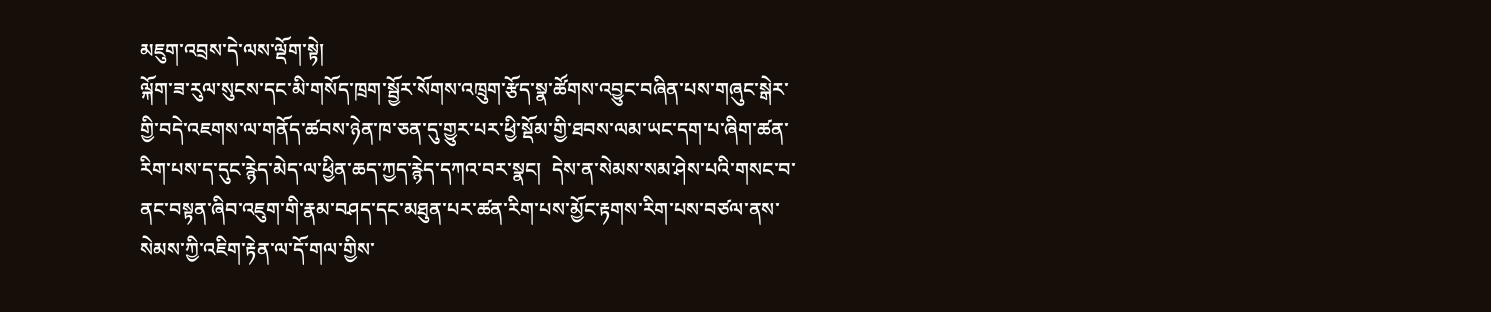མཇུག་འབྲས་དེ་ལས་ལྡོག་སྟེ།
ལྐོག་ཟ་རུལ་སུངས་དང་མི་གསོད་ཁྲག་སྦྱོར་སོགས་འཁྲུག་རྩོད་སྣ་ཚོགས་འབྱུང་བཞིན་པས་གཞུང་སྒེར་གྱི་བདེ་འཇགས་ལ་གནོད་ཚབས་ཉེན་ཁ་ཅན་དུ་གྱུར་པར་ཕྱི་སྡོམ་གྱི་ཐབས་ལམ་ཡང་དག་པ་ཞིག་ཚན་རིག་པས་ད་དུང་རྙེད་མེད་ལ་ཕྱིན་ཆད་ཀྱད་རྙེད་དཀའ་བར་སྣང།  དེས་ན་སེམས་སམ་ཤེས་པའི་གསང་བ་ནང་བསྟན་ཞིབ་འཇུག་གི་རྣམ་བཤད་དང་མཐུན་པར་ཚན་རིག་པས་མྱོང་རྟགས་རིག་པས་བཙལ་ནས་སེམས་ཀྱི་འཇིག་རྟེན་ལ་དོ་གལ་གྱིས་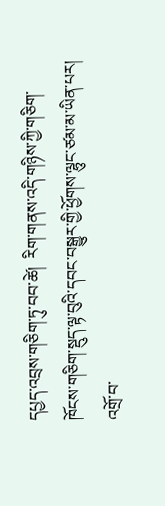དཔྱད་འབྲས་གཅིག་ཏུ་བབ་ཚེ།  རིག་གནས་འདི་གཉིས་ཀྱི་གཅིག་ཁོངས་གཅིག་སྡུད་ལྟ་བུའི་དབང་བསྒྱུར་གྱི་ཕྱོགས་ལྷུང་ཙམ་མ་ཡིན་པར།  འགྲོ་བ་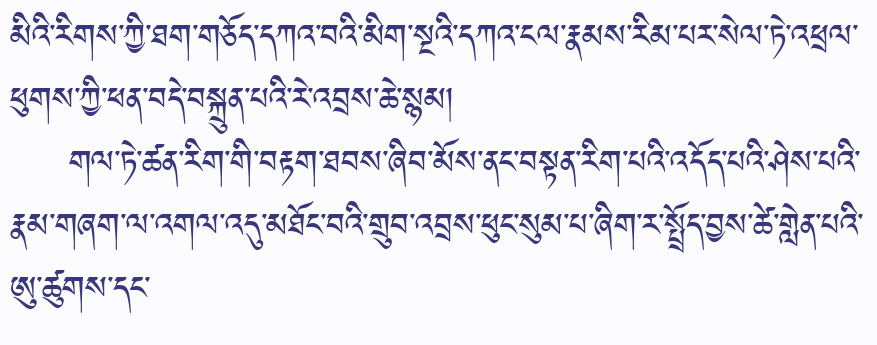མིའི་རིགས་ཀྱི་ཐག་གཅོད་དཀའ་བའི་མིག་སྔའི་དཀའ་ངལ་རྣམས་རིམ་པར་སེལ་ཏེ་འཕྲལ་ཕུགས་ཀྱི་ཕན་བདེ་བསྐྲུན་པའི་རེ་འབྲས་ཆེ་སྙམ།
     གལ་ཏེ་ཚན་རིག་གི་བརྟག་ཐབས་ཞིབ་མོས་ནང་བསྟན་རིག་པའི་འདོད་པའི་ཤེས་པའི་རྣམ་གཞག་ལ་འགལ་འདུ་མཐོང་བའི་གྲུབ་འབྲས་ཕུང་སུམ་པ་ཞིག་ར་སྤྲོད་བྱས་ཚེ་གླེན་པའི་ཨུ་ཚུགས་དང་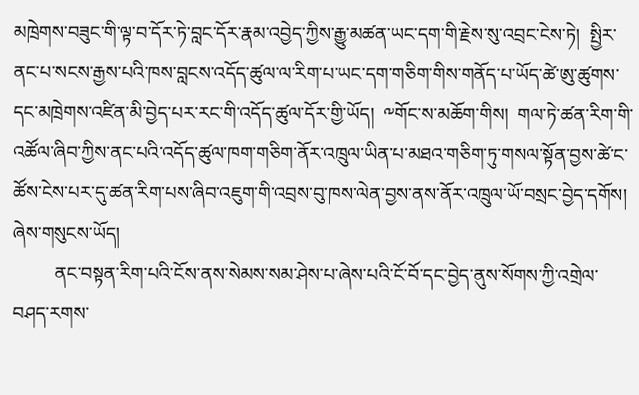མཁྲེགས་བཟུང་གི་ལྟ་བ་དོར་ཏེ་བླང་དོར་རྣམ་འབྱེད་ཀྱིས་རྒྱུ་མཚན་ཡང་དག་གི་རྗེས་སུ་འབྲང་ངེས་ཏེ།  སྤྱིར་ནང་པ་སངས་རྒྱས་པའི་ཁས་བླངས་འདོད་ཚུལ་ལ་རིག་པ་ཡང་དག་གཅིག་གིས་གནོད་པ་ཡོད་ཚེ་ཨུ་ཚུགས་དང་མཁྲེགས་འཛིན་མི་བྱེད་པར་རང་གི་འདོད་ཚུལ་དོར་གྱི་ཡོད།  ༸གོང་ས་མཆོག་གིས།  གལ་ཏེ་ཚན་རིག་གི་འཚོལ་ཞིབ་ཀྱིས་ནང་པའི་འདོད་ཚུལ་ཁག་གཅིག་ནོར་འཁྲུལ་ཡིན་པ་མཐའ་གཅིག་ཏུ་གསལ་སྟོན་བྱས་ཚེ་ང་ཚོས་ངེས་པར་དུ་ཚན་རིག་པས་ཞིབ་འཇུག་གི་འབྲས་བུ་ཁས་ལེན་བྱས་ནས་ནོར་འཁྲུལ་ཡོ་བསྲང་བྱེད་དགོས། ཞེས་གསུངས་ཡོད།
         ནང་བསྟན་རིག་པའི་ངོས་ནས་སེམས་སམ་ཤེས་པ་ཞེས་པའི་ངོ་བོ་དང་བྱེད་ནུས་སོགས་ཀྱི་འགྲེལ་བཤད་རགས་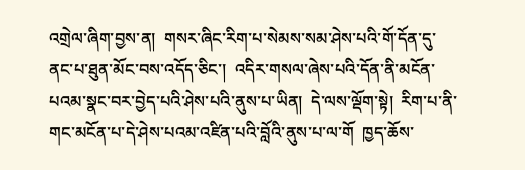འགྲེལ་ཞིག་བྱས་ན།  གསར་ཞིང་རིག་པ་སེམས་སམ་ཤེས་པའི་གོ་དོན་དུ་ནང་པ་ཐུན་མོང་བས་འདོད་ཅིང་།  འདིར་གསལ་ཞེས་པའི་དོན་ནི་མངོན་པའམ་སྣང་བར་བྱེད་པའི་ཤེས་པའི་ནུས་པ་ཡིན།  དེ་ལས་ལྡོག་སྟེ།  རིག་པ་ནི་གང་མངོན་པ་དེ་ཤེས་པའམ་འཛིན་པའི་བློའི་ནུས་པ་ལ་གོ  ཁྱད་ཆོས་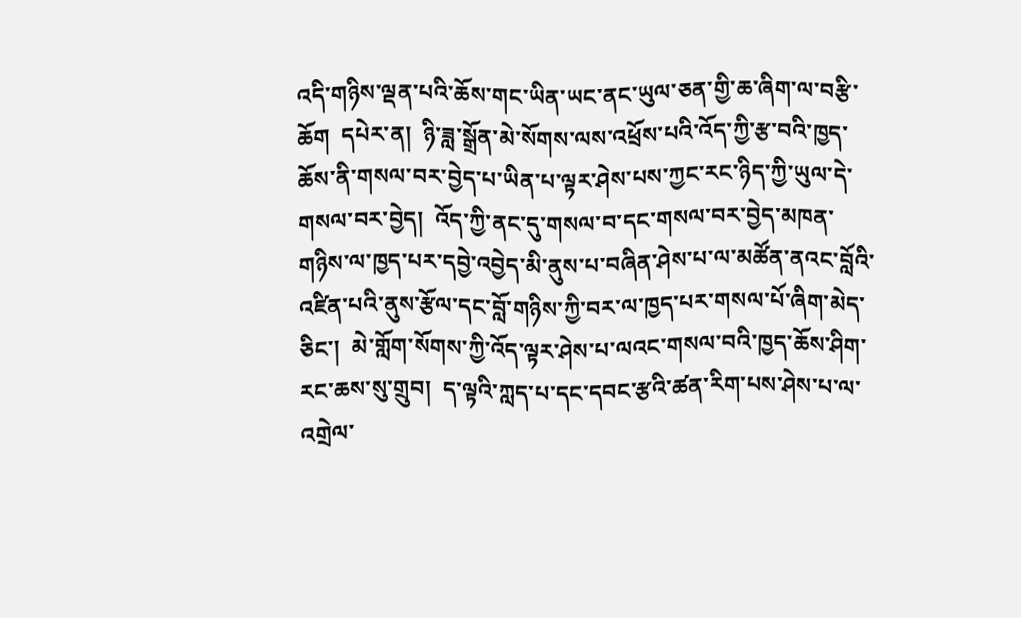འདི་གཉིས་ལྡན་པའི་ཆོས་གང་ཡིན་ཡང་ནང་ཡུལ་ཅན་གྱི་ཆ་ཞིག་ལ་བརྩི་ཆོག  དཔེར་ན།  ཉི་ཟླ་སྒྲོན་མེ་སོགས་ལས་འཕྲོས་པའི་འོད་ཀྱི་རྩ་བའི་ཁྱད་ཆོས་ནི་གསལ་བར་བྱེད་པ་ཡིན་པ་ལྟར་ཤེས་པས་ཀྱང་རང་ཉིད་ཀྱི་ཡུལ་དེ་གསལ་བར་བྱེད།  འོད་ཀྱི་ནང་དུ་གསལ་བ་དང་གསལ་བར་བྱེད་མཁན་གཉིས་ལ་ཁྱད་པར་དབྱེ་འབྱེད་མི་ནུས་པ་བཞིན་ཤེས་པ་ལ་མཚོན་ནའང་བློའི་འཛིན་པའི་ནུས་རྩོལ་དང་བློ་གཉིས་ཀྱི་བར་ལ་ཁྱད་པར་གསལ་པོ་ཞིག་མེད་ཅིང་།  མེ་གློག་སོགས་ཀྱི་འོད་ལྟར་ཤེས་པ་ལའང་གསལ་བའི་ཁྱད་ཆོས་ཤིག་རང་ཆས་སུ་གྲུབ།  ད་ལྟའི་ཀླད་པ་དང་དབང་རྩའི་ཚན་རིག་པས་ཤེས་པ་ལ་འགྲེལ་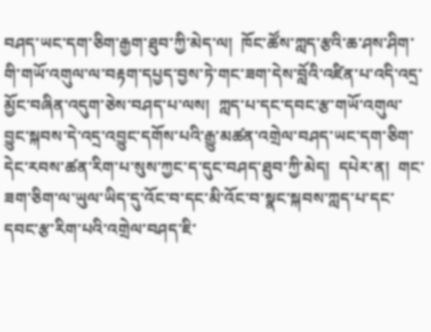བཤད་ཡང་དག་ཅིག་རྒྱག་ཐུབ་ཀྱི་མེད་ལ།  ཁོང་ཚོས་ཀླད་རྩའི་ཆ་ཤས་ཤིག་གི་གཡོ་འགུལ་ལ་བརྟག་དཔྱད་བྱས་ཏེ་གང་ཟག་དེས་བློའི་འཛིན་པ་འདི་འདྲ་མྱོང་བཞིན་འདུག་ཅེས་བཤད་པ་ལས།  ཀླད་པ་དང་དབང་རྩ་གཡོ་འགུལ་བྱུང་སྐབས་དེ་འདྲ་འབྱུང་དགོས་པའི་རྒྱུ་མཚན་འགྲེལ་བཤད་ཡང་དག་ཅིག་དེང་རབས་ཚན་རིག་པ་སུས་ཀྱང་ད་དུང་བཤད་ཐུབ་ཀྱི་མེད།  དཔེར་ན།  གང་ཟག་ཅིག་ལ་ཡུལ་ཡིད་དུ་འོང་བ་དང་མི་འོང་བ་སྣང་སྐབས་ཀླད་པ་དང་དབང་རྩ་རིག་པའི་འགྲེལ་བཤད་ཇི་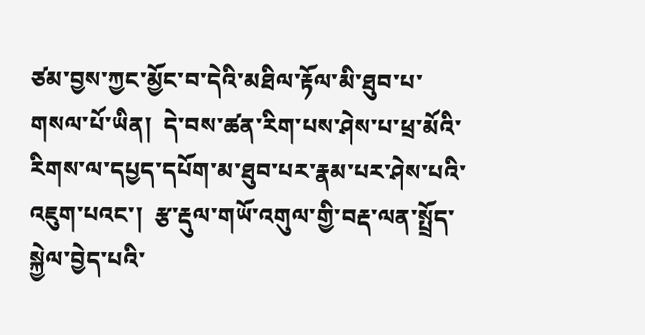ཙམ་བྱས་ཀྱང་མྱོང་བ་དེའི་མཐིལ་རྟོལ་མི་ཐུབ་པ་གསལ་པོ་ཡིན།  དེ་བས་ཚན་རིག་པས་ཤེས་པ་ཕྲ་མོའི་རིགས་ལ་དཔྱད་དཔོག་མ་ཐུབ་པར་རྣམ་པར་ཤེས་པའི་འཇུག་པའང་།  རྩ་རྡུལ་གཡོ་འགུལ་གྱི་བརྡ་ལན་སྤྲོད་སྐྱེལ་བྱེད་པའི་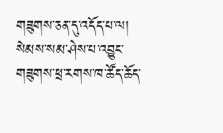གཟུགས་ཅན་དུ་འདོད་པ་ལ།  སེམས་སམ་ཤེས་པ་འབྱུང་གཟུགས་ཕྲ་རགས་ཁ་ཚོད་ཆོད་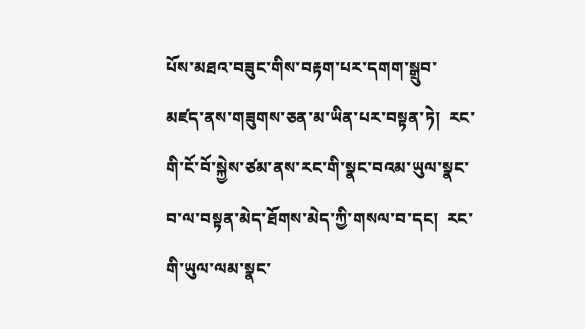པོས་མཐའ་བཟུང་གིས་བརྟག་པར་དགག་སྒྲུབ་མཛད་ནས་གཟུགས་ཅན་མ་ཡིན་པར་བསྟན་ཏེ།  རང་གི་ངོ་བོ་སྐྱེས་ཙམ་ནས་རང་གི་སྣང་བའམ་ཡུལ་སྣང་བ་ལ་བསྟན་མེད་ཐོགས་མེད་ཀྱི་གསལ་བ་དང།  རང་གི་ཡུལ་ལམ་སྣང་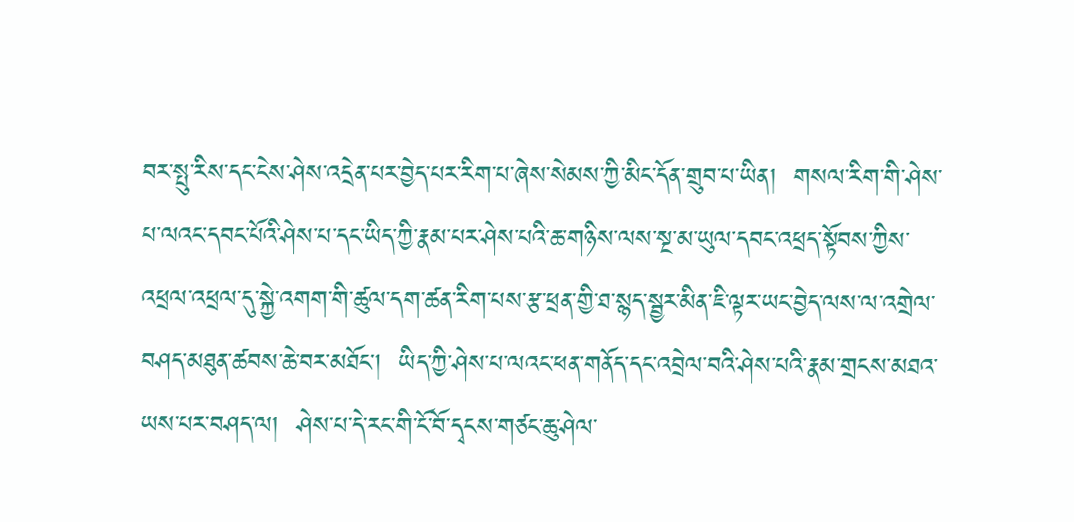བར་སྤུ་རིས་དང་ངེས་ཤེས་འདྲེན་པར་བྱེད་པར་རིག་པ་ཞེས་སེམས་ཀྱི་མིང་དོན་གྲུབ་པ་ཡིན།  གསལ་རིག་གི་ཤེས་པ་ལའང་དབང་པོའི་ཤེས་པ་དང་ཡིད་ཀྱི་རྣམ་པར་ཤེས་པའི་ཆ་གཉིས་ལས་སྔ་མ་ཡུལ་དབང་འཕྲད་སྟོབས་ཀྱིས་འཕྲལ་འཕྲལ་དུ་སྐྱེ་འགག་གི་ཚུལ་དག་ཚན་རིག་པས་རྩ་ཕྲན་གྱི་ཐ་སྙད་སྦྱར་མིན་ཇི་ལྟར་ཡང་བྱེད་ལས་ལ་འགྲེལ་བཤད་མཐུན་ཚབས་ཆེ་བར་མཐོང།  ཡིད་ཀྱི་ཤེས་པ་ལའང་ཕན་གནོད་དང་འབྲེལ་བའི་ཤེས་པའི་རྣམ་གྲངས་མཐའ་ཡས་པར་བཤད་ལ།  ཤེས་པ་དེ་རང་གི་ངོ་བོ་དྭངས་གཙང་ཆུ་ཤེལ་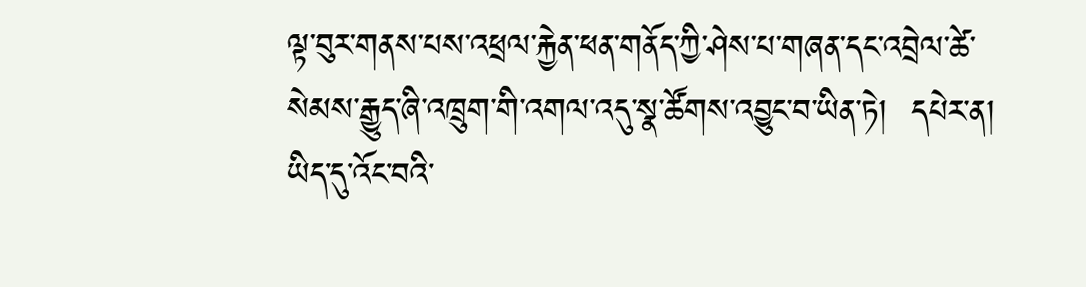ལྟ་བུར་གནས་པས་འཕྲལ་རྐྱེན་ཕན་གནོད་ཀྱི་ཤེས་པ་གཞན་དང་འབྲེལ་ཚེ་སེམས་རྒྱུད་ཞི་འཁྲུག་གི་འགལ་འདུ་སྣ་ཚོགས་འབྱུང་བ་ཡིན་ཏེ།  དཔེར་ན།  ཡིད་དུ་འོང་བའི་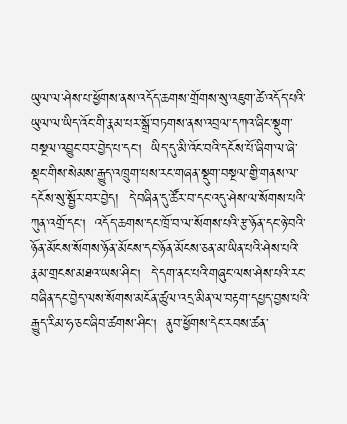ཡུལ་ལ་ཤེས་པ་ཕྱོགས་ནས་འདོད་ཆགས་གྲོགས་སུ་འཇུག་ཚེ་འདོད་པའི་ཡུལ་ལ་ཡིད་འོང་གི་རྣམ་པར་སྒྲོ་བཏགས་ནས་འབྲལ་དཀའ་ཞིང་སྡུག་བསྔལ་འབྱུང་བར་བྱེད་པ་དང།  ཡིད་དུ་མི་འོང་བའི་དངོས་པོ་ཞིག་ལ་ཞེ་སྡང་གིས་སེམས་རྒྱུད་འཁྲུག་པས་རང་གཞན་སྡུག་བསྔལ་གྱི་གནས་ལ་དངོས་སུ་སྦྱོར་བར་བྱེད།  དེ་བཞིན་དུ་ཚོར་བ་དང་འདུ་ཤེས་ལ་སོགས་པའི་ཀུན་འགྲོ་དང།  འདོད་ཆགས་དང་ཁྲོ་བ་ལ་སོགས་པའི་རྩ་ཉོན་དང་ཉེ་བའི་ཉོན་མོངས་སོགས་ཉོན་མོངས་དང་ཉོན་མོངས་ཅན་མ་ཡིན་པའི་ཤེས་པའི་རྣམ་གྲངས་མཐའ་ཡས་ཤིང།  དེ་དག་ནང་པའི་གཞུང་ལས་ཤེས་པའི་རང་བཞིན་དང་བྱེད་ལས་སོགས་མངོན་ཚུལ་འདྲ་མིན་ལ་བརྟག་དཔྱད་བྱས་པའི་རྒྱུད་རིམ་ཧ་ཅང་ཞིབ་ཚགས་ཤིང།  ནུབ་ཕྱོགས་དེང་རབས་ཚན་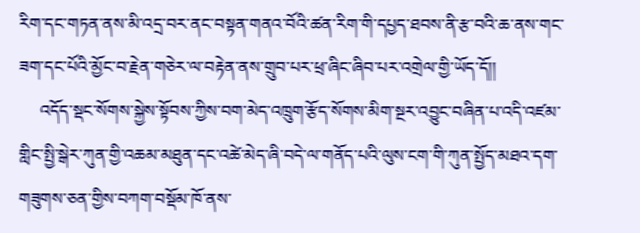རིག་དང་གཏན་ནས་མི་འདྲ་བར་ནང་བསྟན་གནའ་བོའི་ཚན་རིག་གི་དཔྱད་ཐབས་ནི་རྩ་བའི་ཆ་ནས་གང་ཟག་དང་པོའི་མྱོང་བ་རྗེན་གཅེར་ལ་བརྟེན་ནས་གྲུབ་པར་ཕྲ་ཞིང་ཞིབ་པར་འགྲེལ་གྱི་ཡོད་དོ།།
     འདོད་སྡང་སོགས་སྐྱེས་སྟོབས་ཀྱིས་བག་མེད་འཁྲུག་རྩོད་སོགས་མིག་སྔར་འབྱུང་བཞིན་པ་འདི་འཛམ་གླིང་སྤྱི་སྒེར་ཀུན་གྱི་འཆམ་མཐུན་དང་འཚེ་མེད་ཞི་བདེ་ལ་གནོད་པའི་ལུས་ངག་གི་ཀུན་སྤྱོད་མཐའ་དག་གཟུགས་ཅན་གྱིས་བཀག་བསྡོམ་ཁོ་ནས་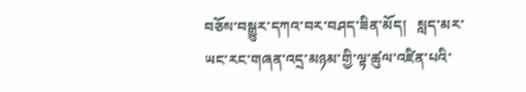བཅོས་བསྒྱུར་དཀའ་བར་བཤད་ཟིན་མོད།   སླད་མར་ཡང་རང་གཞན་འདྲ་མཉམ་གྱི་ལྟ་ཚུལ་འཛིན་པའི་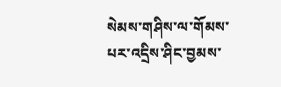སེམས་གཤིས་ལ་གོམས་པར་འདྲིས་ཤིང་བྱམས་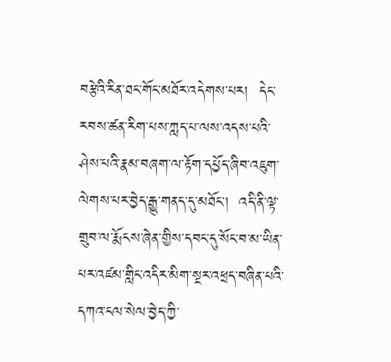བརྩེའི་རིན་ཐང་གོང་མཐོར་འདེགས་པར།  དེང་རབས་ཚན་རིག་པས་ཀླད་པ་ལས་འདས་པའི་ཤེས་པའི་རྣམ་བཞག་ལ་རྟོག་དཔྱོད་ཞིབ་འཇུག་ལེགས་པར་བྱེད་རྒྱུ་གནད་དུ་མཐོང་།  འདི་ནི་ལྟ་གྲུབ་ལ་རྨོངས་ཞེན་གྱིས་དབང་དུ་སོང་བ་མ་ཡིན་པར་འཛམ་གླིང་འདིར་མིག་སྔར་འཕྲད་བཞིན་པའི་དཀའ་ངལ་སེལ་བྱེད་ཀྱི་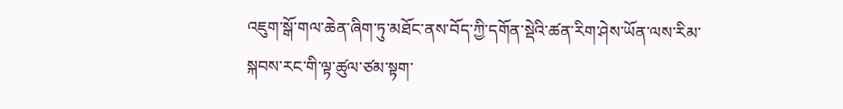འཇུག་སྒོ་གལ་ཆེན་ཞིག་ཏུ་མཐོང་ནས་བོད་ཀྱི་དགོན་སྡེའི་ཚན་རིག་ཤེས་ཡོན་ལས་རིམ་སྐབས་རང་གི་ལྟ་ཚུལ་ཙམ་སྟག་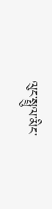ལུང་སྤྲུལ་མིང་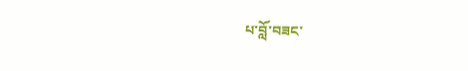པ་བློ་བཟང་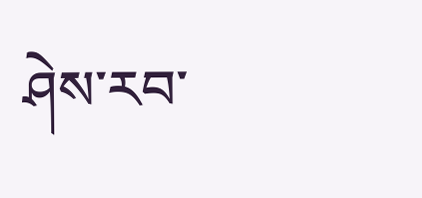ཤེས་རབ་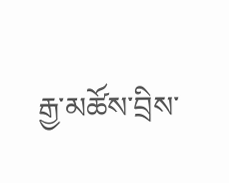རྒྱ་མཚོས་བྲིས་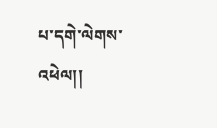པ་དགེ་ལེགས་འཕེལ།།